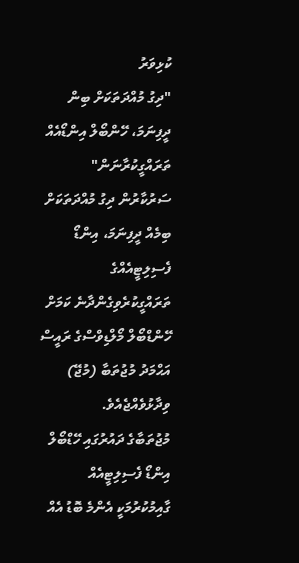ކުޅިވަރު
"ދިގު މުއްދަތަކަށް ބިން ދީފިނަމަ، ހޭންބޯލް އިންޑޯއެއް ތަރައްގީކުރާނަން"
ސަރުކާރުން ދިގު މުއްދަތަކަށް ބިމެއް ދީފިނަމަ، އިންޑޯ ފެސިލިޓީއެއްގެ ތަރައްގީކުރެވިގެންދާނެ ކަމަށް ހޭންޑްބޯލް މޯލްޑިވްސްގެ ރައީސް އަޙްމަދު މުޖުތަބާ (މުޖޭ) ވިދާޅުވެއްޖެއެވެ.
މުޖުތަބާގެ ދައުރުގައި ހޭޑްބޯލް އިންޑޯ ފެސިލިޓީއެއް ގާއިމުކުރުމަކީ އެންމެ ބޮޑު އެއް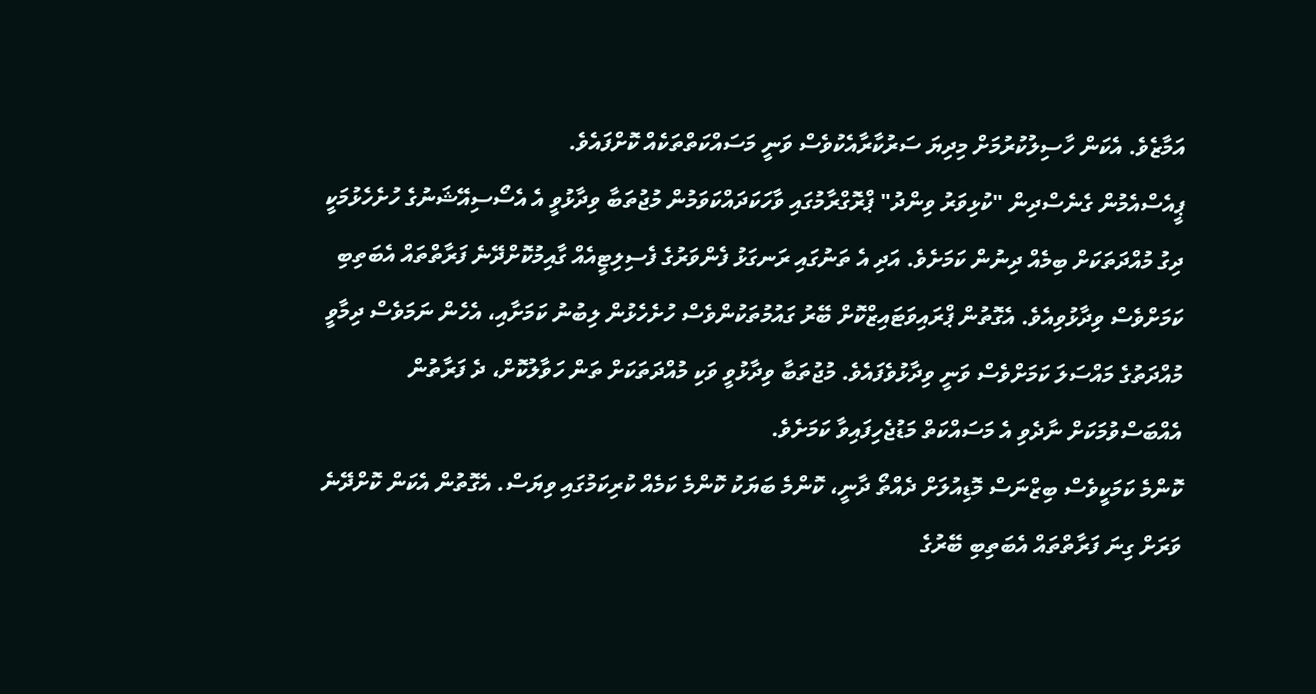އަމާޒެވެ. އެކަން ހާސިލުކުރުމަށް މިދިޔަ ސަރުކާރާއެކުވެސް ވަނީ މަސައްކަތްތަކެއް ކޮށްފައެވެ.
ޕީއެސްއެމުން ގެނެސްދިން "ކުޅިވަރު ވިންދު" ޕްރޮގްރާމުގައި ވާހަކަދައްކަވަމުން މުޖުތަބާ ވިދާޅުވީ އެ އެސޯސިއޭޝަނުގެ ހުށެހެޅުމަކީ ދިގު މުއްދަތަކަށް ބިމެއް ދިނުން ކަމަށެވެ. އަދި އެ ތަނުގައި ރަނގަޅު ފެންވަރުގެ ފެސިލިޓީއެއް ގާއިމުކޮށްދޭނެ ފަރާތްތައް އެބަތިބި ކަމަށްވެސް ވިދާޅުވިއެވެ. އެގޮތުން ޕްރައިވަޓައިޒްކޮށް ބޭރު ގައުމުތަކުންވެސް ހުށެހެޅުން ލިބުނު ކަމަށާއި، އެހެން ނަމަވެސް ދިމާވީ މުއްދަތުގެ މައްސަލަ ކަމަށްވެސް ވަނީ ވިދާޅުވެފައެވެ. މުޖުތަބާ ވިދާޅުވީ ވަކި މުއްދަތަކަށް ތަން ހަވާލުކޮށް، ދެ ފަރާތުން އެއްބަސްވުމަކަށް ނާދެވި އެ މަސައްކަތް މަޑުޖެހިފައިވާ ކަމަށެވެ.
ކޮންމެ ކަމަކީވެސް ބިޒްނަސް މޮޑިއުލަށް ދެއްތޯ ދާނީ، ކޮންމެ ބަޔަކު ކޮންމެ ކަމެއް ކުރިކަމުގައި ވިޔަސް. އެގޮތުން އެކަން ކޮށްދޭނެ ވަރަށް ގިނަ ފަރާތްތައް އެބަތިބި ބޭރުގެ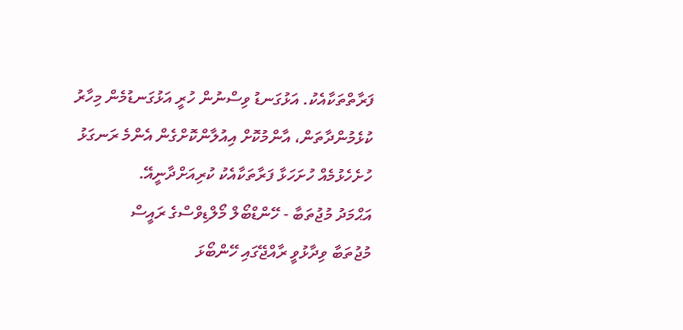ފަރާތްތަކާއެކު. އަޅުގަނޑު ވިސްނުން ހުރީ އަޅުގަނޑުމެން މިހާރު ކުޅެމުންދާތަން، އާންމުކޮށް އިއުލާންކޮށްގެން އެންމެ ރަނގަޅު ހުށެހެޅުމެއް ހުށަހަޅާ ފަރާތަކާއެކު ކުރިއަށްދާނީއޭ.
އަޙްމަދު މުޖުތަބާ - ހޭންޑްބޯލް މޯލްޑިވްސްގެ ރައީސް
މުޖުތަބާ ވިދާޅުވީ ރާއްޖޭގައި ހޭންބޯޅަ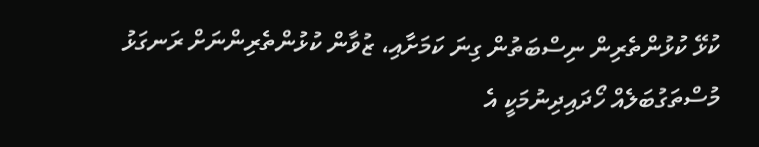ކުޅޭ ކުޅުންތެރިން ނިސްބަތުން ގިނަ ކަމަށާއި، ޒުވާން ކުޅުންތެރިންނަށް ރަނގަޅު މުސްތަގުބަލެއް ހޯދައިދިނުމަކީ އެ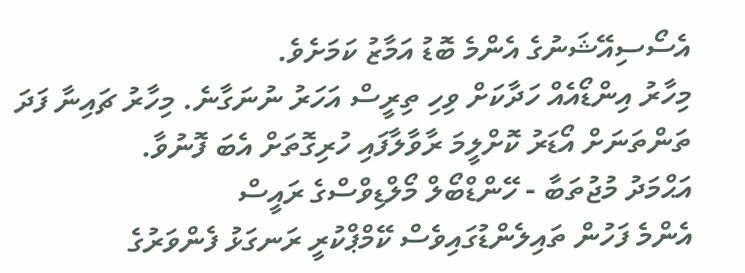އެސޯސިއޭޝަނުގެ އެންމެ ބޮޑު އަމާޒު ކަމަށެވެ.
މިހާރު އިންޑޯއެއް ހަދާކަށް ވިހި ތިރީސް އަހަރު ނުނަގާނެ. މިހާރު ޗައިނާ ފަދަ ތަންތަނަށް އޯޑަރު ކޮށްލީމަ ރާވާލާފައި ހުރިގޮތަށް އެބަ ފޮނުވާ.
އަޙްމަދު މުޖުތަބާ - ހޭންޑްބޯލް މޯލްޑިވްސްގެ ރައީސް
އެންމެ ފަހުން ތައިލެންޑުގައިވެސް ކޭމްޕްކުރީ ރަނގަޅު ފެންވަރުގެ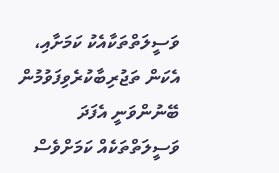ވަސީލަތްތަކާއެކު ކަމަށާއި، އެކަން ތަޖުރިބާކުރެވިފަވުމުން ބޭނުންވަނީ އެފަދަ ވަސީލަތްތަކެއް ކަމަށްވެސް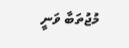މުޖުތަބާ ވަނީ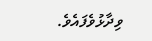ވިދާޅުވެފައެވެ.